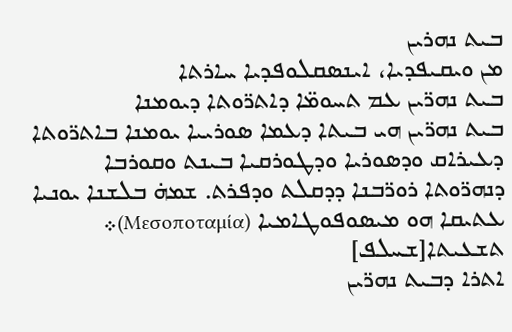ܒܝܬ ܢܗܪܝܢ
ܡܢ ܘܝܩܝܦܕܝܐ، ܐܝܢܣܩܠܘܦܕܝܐ ܚܐܪܬܐ
ܒܝܬ ܢܗܪ̈ܝܢ ܥܡ ܬܚܘܡ̈ܐ ܕܐܬܪ̈ܘܬܐ ܕܝܘܡܢܐ
ܒܝܬ ܢܗܪ̈ܝܢ ܗܝ ܒܝܬܐ ܕܥܡܐ ܣܘܪܝܝܐ ܝܘܡܢܐ ܒܐܬܪ̈ܘܬܐ ܕܥܝܪܐܩ ܘܕܣܘܪܝܐ ܘܕܛܘܪܩܝܐ ܒܝܢܬ ܘܩܘܪܒܐ ܕܢܗܪ̈ܘܬܐ ܪܘܪ̈ܒܢܐ ܕܕܩܠܬ ܘܕܦܪܬ. ܫܡܗ̇ ܒܠܫܢܐ ܝܘܢܝܐ ܥܬܝܩܐ ܗܘ ܡܝܣܘܦܘܛܐܡܝܐ (Μεσοποταμία)܀
ܬܫܥܝܬܐ[ܫܚܠܦ]
ܐܬܪܐ ܕܒܝܬ ܢܗܪ̈ܝܢ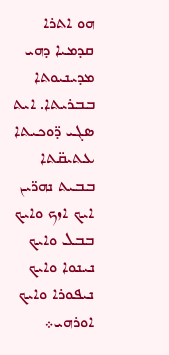ܗܘ ܐܬܪܐ ܩܕܡܝܐ ܕܗܝ ܡܕܝܢܝܘܬܐ ܒܒܪܝܬܐ. ܐܝܬ ܣܓܝ ܕ̈ܘܟܝܬܐ ܥܬܝܩ̈ܬܐ ܒܒܝܬ ܢܗܪ̈ܝܢ ܐܝܟ ܐܙܟ ܘܐܝܟ ܒܒܠ ܘܐܝܟ ܢܝܢܘܐ ܘܐܝܟ ܢܝܦܘܪܐ ܘܐܝܟ ܐܘܪܗܝ܀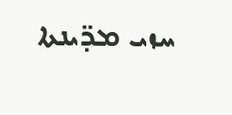ܚܙܝ ܡܕ̈ܝܢܬܐ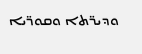ܘܕܝܪ̈ܬܐ ܘܩܘܪ̈ܝܐ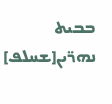ܒܒܝܬ ܢܗܪ̈ܝܢ[ܫܚܠܦ]